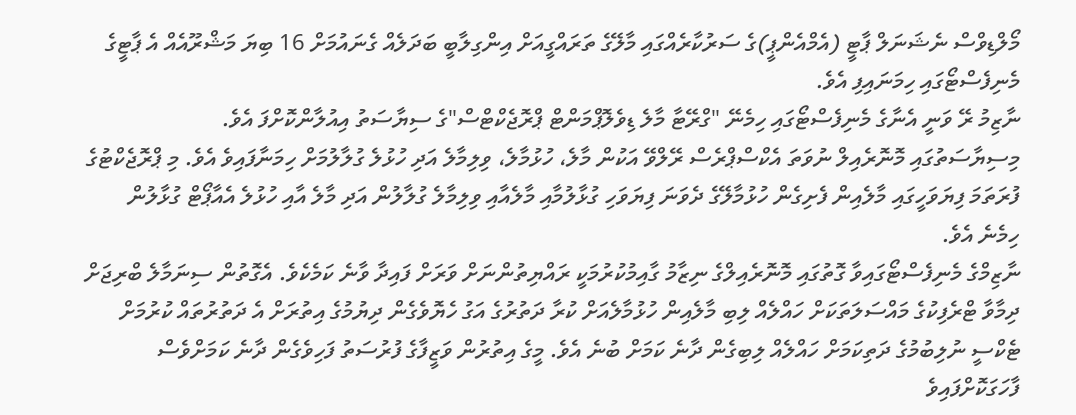މޯލްޑިވްސް ނެޝަނަލް ޕާޓީ (އެމްއެންޕީ)ގެ ސަރުކާރެއްގައި މާލޭގެ ތަރައްގީއަށް އިންގިލާބީ ބަދަލެއް ގެނައުމަށް 16 ބިޔަ މަޝްރޫއެއް އެ ޕާޓީގެ މެނިފެސްޓޯގައި ހިމަނައިފި އެވެ.
ނާޒިމު ރޭ ވަނީ އެނާގެ މެނިފެސްޓޯގައި ހިމެނޭ "ގްރޭޓާ މާލެ ޑިވެލޮޕްމަންޓް ޕްރޮޖެކްޓްސް"ގެ ސިޔާސަތު އިއުލާންކޮށްފަ އެވެ.
މިސިޔާސަތުގައި މޮނޮރެއިލް ނުވަތަ އެކްސްޕްރެސް ރޭލްވޭ އަކުން މާލެ، ހުޅުމާލެ، ވިލިމާލެ އަދި ހުޅުލެ ގުލާލުމަށް ހިމަނާފައިވެ އެވެ. މި ޕްރޮޖެކްޓުގެ ފުރަތަމަ ފިޔަވަހީގައި މާލެއިން ފެށިގެން ހުޅުމާލޭގެ ދެވަނަ ފިޔަވަހި ގުޅާލުމާއި މާލެއާއި ވިލިމާލެ ގުލާލުން އަދި މާލެ އާއި ހުޅުލެ އެއާޕޯޓް ގުޅާލުން ހިމެނެ އެވެ.
ނާޒިމްގެ މެނިފެސްޓޯގައިވާ ގޮތުގައި މޮނޮރެއިލްގެ ނިޒާމު ގާއިމުކުރުމަކީ ރައްޔިތުންނަށް ވަރަށް ފައިދާ ވާނެ ކަމެކެވެ. އެގޮތުން ސިނަމާލެ ބްރިޖަށް ދިމާވާ ޓްރެފިކުގެ މައްސަލަތަކަށް ހައްލެއް ލިބި މާލެއިން ހުޅުމާލެއަށް ކުރާ ދަތުރުގެ އަގު ހެޔޮވެގެން ދިޔުމުގެ އިތުރަށް އެ ދަތުރުތައް ކުރުމަށް ޓެކްސީ ނުލިބުމުގެ ދަތިކަމަށް ހައްލެއް ލިބިގެން ދާނެ ކަމަށް ބުނެ އެވެ. މީގެ އިތުރުން ވަޒީފާގެ ފުރުސަތު ފަހިވެގެން ދާނެ ކަމަށްވެސް ފާހަގަކޮށްފައިވެ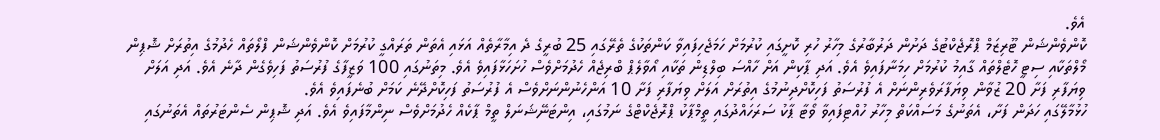އެވެ.
ކޮންވެންޝަން ޓޫރިޒަމް ޕްރޮޖެކްޓުގެ ދަށުން ދަރުބާރުގެ މިހާރު ހުރި ކޮށީގައި ކުރުމަށް ހަމަޖެހިފައިވާ ކަންތަކުގެ ތެރޭގައި 25 ބުރީގެ ދެ އިމާރާތެއް އަޅައި އެތަން ތަރައްގީ ކުރުމަށް ކޮންވެންޝަން ފްލޯތައް ހެދުމުގެ އިތުރަށް ޝޮޕިން މޯލްތަކާއި ސިޓީ ހޮޓެލްތައް ގާއިމު ކުރުމަށް ހިމަނާފައިވެ އެވެ. އަދި ޕާކިން އަށް ހާއްސަ ބިލްޑިން ތަކާއި އޯވާލެޕް ބްރިޖެއް ހެދުމަށްވެސް ހުށަހަޅާފައިވެ އެވެ. މިތަނުގައި 100 ވަޒީފާގެ ފުރުސަތު ފަހިވެގެން ދާނެ އެވެ. އަދި އަލަށް ވިޔަފާރި ފަށާ 20 ޒުވާން ވިޔަފާރަވެރިންނަށް އެ ފުރުސަތު ފަހިކޮށްދިނުމުގެ އިތުރަށް އަލަށް ވިޔަފާރި ފަށާ 10 އަންހެނުންނަށްވެސް އެ ފުރުސަތު ފަހިކޮށްދޭނެ ކަމަށް ބުނެފައިވެ އެވެ.
ހުޅުމާލޭގައި ހަދަން ފަށާ، އެތަނުގެ މަސައްކަތް މިހާރު ހުއްޓިފައިވާ ވޯޓާ ޕާކު ސަރަހައްދުގައި ތީމްޕާކު ޕްރޮޖެކްޓްގެ ނަމުގައި، އިންޓަނޭޝަނަލް ތީމް ޕާކެއް ހެދުމަށްވެސް ނިންމާފައިވެ އެވެ. އަދި ޝޮޕިން ސެންޓަރުތައް އެތަނުގައި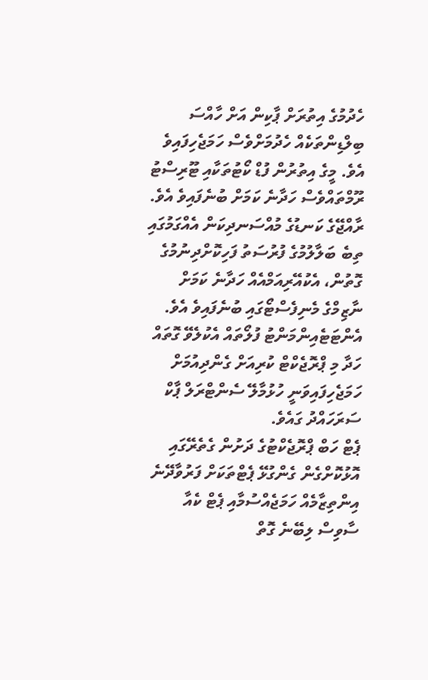ހެދުމުގެ އިތުރަށް ޕާކިން އަށް ހާއްސަ ބިލްޑިންތަކެއް ހެދުމަށްވެސް ހަމަޖެހިފައިވެ އެވެ. މީގެ އިތުރުން ފުޑް ކޯޓުތަކާއި ޓޫރިސްޓު ރޫމްތައްވެސް ހަދާނެ ކަމަށް ބުނެފައިވެ އެވެ.
ރާއްޖޭގެ ކަނޑުގެ މުއްސަނދިކަން އެއްގަމުގައި ތިބެ ބަލާލުމުގެ ފުރުސަތު ފަހިކޮށްދިނުމުގެ ގޮތުން، އެކުއޭރިއަމްއެއް ހަދާނެ ކަމަށް ނާޒިމްގެ މެނިފެސްޓޯގައި ބުނެފައިވެ އެވެ. އެންޓަޓެއިންމަންޓު ފުލޯތައް އެކުލެވޭ ގޮތައް ހަދާ މި ޕްރޮޖެކްޓް ކުރިއަށް ގެންދިއުމަށް ހަމަޖެހިފައިވަނީ ހުޅުމާލޭ ސެންޓްރަލް ޕާކް ސަރަހައްދު ގައެވެ.
ޕެޓް ހަބް ޕްރޮޖެކްޓުގެ ދަށުން ގެތެރޭގައި އޮޅުކޮށްގެން ގެންގުޅޭ ޕެޓްތަކަށް ފަރުވާދޭނެ އިންތިޒާމެއް ހަމަޖެއްސުމާއި ޕެޓް ކެއާ ސާވިސް ލިބޭނެ ގޮތް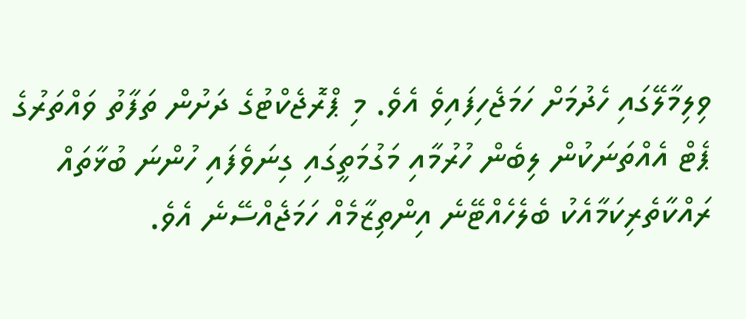ވިލިމާލޭގައި ހެދުމަށް ހަމަޖެހިފައިވެ އެވެ. މި ޕްރޮޖެކްޓުގެ ދަށުން ތަފާތު ވައްތަރުގެ ޕެޓް އެއްތަނަކުން ލިބެން ހުރުމާއި މަގުމަތީގައި ގިނަވެފައި ހުންނަ ބުޅާތައް ރައްކާތެރިކަމާއެކު ބެލެހެއްޓޭނެ އިންތިޒާމެއް ހަމަޖެއްސޭނެ އެވެ.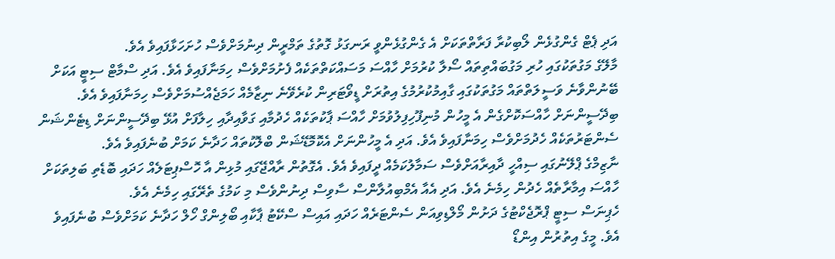އަދި ޕެޓް ގެންގުޅެން ލޯބިކުރާ ފަރާތްތަކަށް އެ ގެންގުޅެންވީ ރަނގަޅު ގޮތުގެ ތަމްރީން ދިނުމަށްވެސް ހުށަހަޅާފައިވެ އެވެ.
މާލޭގެ މަގުތަކުގައި ހުރި މަގުބައްތިތައް ސޯލާ ކުރުމަށް ހާއްސަ މަސައްކަތްތަކެއް ފެށުމަށްވެސް ހިމަނާފައިވެ އެވެ. އަދި ސްމާޓް ސިޓީ އަކަށް ބޭނުންވާނެ ވަސީލަތްތައް މަގުތަކުގައި ގާއިމުކުރުމުގެ އިތުރަށް ޑީވޯޓަރިން ކުރެވޭނެ ނިޒާމެއް ހަމަޖެއްސުމަށްވެސް ހިމަނާފައިވެ އެވެ.
ބިދޭސީންނަށް ހާއްސަކޮށްގެން އެ މީހުން މުނިފޫހިފިލުވުމަށް ހާއްސަ ޕާކުތަކެއް ހެދުމާއި ގަވާއިދާއި ހިލާފަށް އުޅޭ ބިދޭސީންނަށް ޑިޓެންޝަން ސެންޓަރުތަކެއް ހެދުމަށްވެސް ހިމަނާފައިވެ އެވެ. އަދި އެ މީހުންނަށް އެކޮމޮޑޭޝަން ބްލޮކުތައް ހަދާނެ ކަމަށް ބުނެފައިވެ އެވެ.
ނާޒިމްގެ ޕްލޭނުގައި ސިއްހީ ދާއިރާއަށްވެސް ސަމާލުކަމެއް ދީފައިވެ އެވެ. އެގޮތުން ރާއްޖޭގައި މުޅިން އާ ހޮސްޕިޓަލެއް ހަދައި ބޮޑެތި ބަލިތަކަށް ހާއްސަ އިމާރާތެއް ހެދުން ހިމެނެ އެވެ. އަދި އެއާ އެމްބިއުލާންސް ސާވިސް ދިނުންވެސް މި ކަމުގެ ތެރޭގައި ހިމެނެ އެވެ.
ހެޕިނަސް ސިޓީ ޕްރޮޖެކްޓުގެ ދަށުން މޯލްޑިވިއަން ސެންޓަރެއް ހަދައި އައިސް ސްކޭޓު ޕާކާއި ބޯލިންގް ހޯލް ހަދާނެ ކަމަށްވެސް ބުނެފައިވެ އެވެ. މީގެ އިތުރުން އިންޑޯ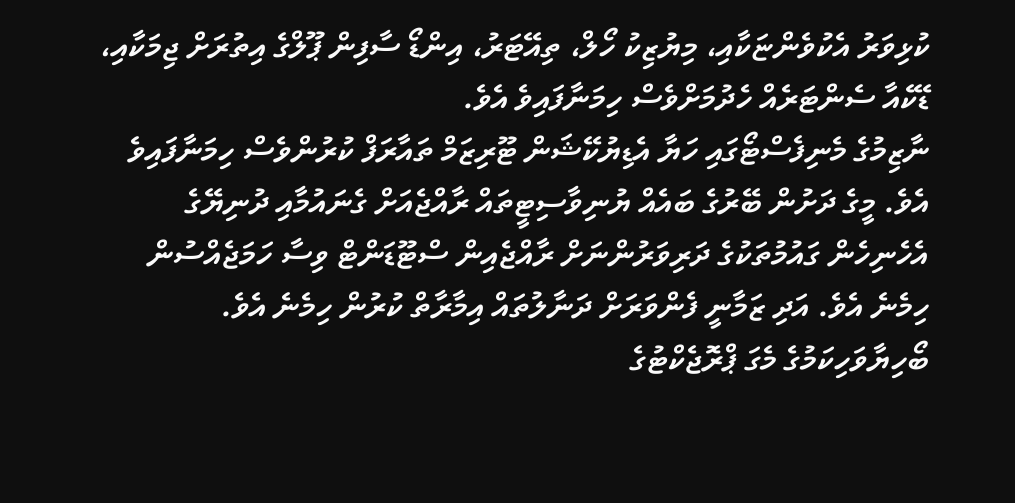ކުޅިވަރު އެކުވެންޏަކާއި، މިޔުޒިކު ހޯލް، ތިއޭޓަރު، އިންޑޯ ސާފިން ޕޫލްގެ އިތުރަށް ޖިމަކާއި، ޑޭކެއާ ސެންޓަރެއް ހެދުމަށްވެސް ހިމަނާފައިވެ އެވެ.
ނާޒިމުގެ މެނިފެސްޓޯގައި ހަޔާ އެޑިޔުކޭޝަން ޓޫރިޒަމް ތައާރަފް ކުރުންވެސް ހިމަނާފައިވެ އެވެ. މީގެ ދަށުން ބޭރުގެ ބައެއް ޔުނިވާސިޓީތައް ރާއްޖެއަށް ގެނައުމާއި ދުނިޔޭގެ އެހެނިހެން ގައުމުތަކުގެ ދަރިވަރުންނަށް ރާއްޖެއިން ސްޓޫޑަންޓް ވިސާ ހަމަޖެއްސުން ހިމެނެ އެވެ. އަދި ޒަމާނީ ފެންވަރަށް ދަނާލުތައް އިމާރާތް ކުރުން ހިމެނެ އެވެ.
ބޯހިޔާވަހިކަމުގެ މެގަ ޕްރޮޖެކްޓުގެ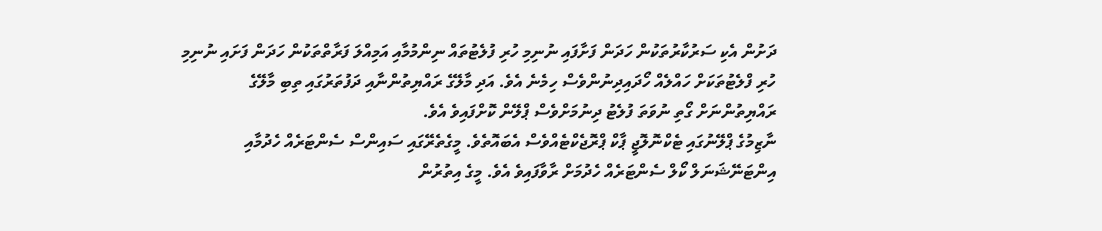ދަށުން އެކި ސަރުކާރުތަކުން ހަދަން ފަށާފައި ނުނިމި ހުރި ފުލެޓުތައް ނިންމުމާއި އަމިއްލަ ފަރާތްތަކުން ހަދަން ފަށައި ނުނިމި ހުރި ފްލެޓުތަކަށް ހައްލެއް ހޯދައިދިނުންވެސް ހިމެނެ އެވެ. އަދި މާލޭގެ ރައްޔިތުންނާއި ދަފުތަރުގައި ތިބި މާލޭގެ ރައްޔިތުންނަށް ގޯތި ނުވަތަ ފުލެޓު ދިނުމަށްވެސް ޕްލޭން ކޮށްފައިވެ އެވެ.
ނާޒިމުގެ ޕްލޭނުގައި ޓެކްނޮލޮޖީ ޕާކް ޕްރޮޖެކްޓެއްވެސް އެބައޮތެވެ. މީގެތެރޭގައި ސައިންސް ސެންޓަރެއް ހެދުމާއި އިންޓަނޭޝަނަލް ކޯލް ސެންޓަރެއް ހެދުމަށް ރާވާފައިވެ އެވެ. މީގެ އިތުރުން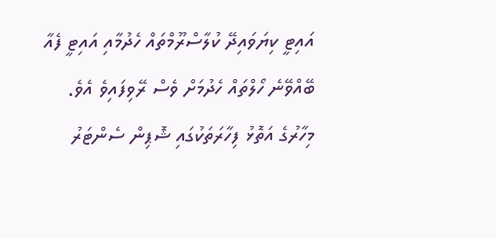އައިޓީ ކިޔަވައިދޭ ކުލާސްރޫމްތައް ހެދުމާއި އައިޓީ ފެއާ ބޭއްވޭނެ ހޯލްތައް ހެދުމަށް ވެސް ރޭވިފައިވެ އެވެ.
މިހާރުގެ އަތޮޅު ފިހާރަތަކުގައި ޝޮޕިން ސެންޓަރު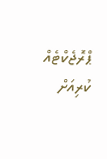ޕްރޮޖެކްޓެއް ކުރިއަށް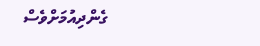ގެންދިއުމަށްވެސް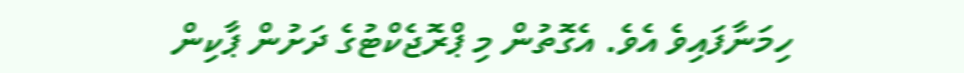ހިމަނާފައިވެ އެވެ. އެގޮތުން މި ޕްރޮޖެކްޓުގެ ދަށުން ޕާކިން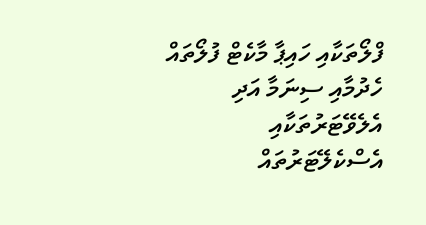ފްލޯތަކާއި ހައިޕާ މާކެޓް ފުލޯތައް ހެދުމާއި ސިނަމާ އަދި އެލެވޭޓަރުތަކާއި އެސްކެލޭޓަރުތައް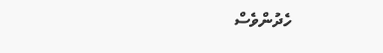ހެދުންވެސް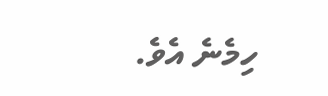ހިމެނެ އެވެ.